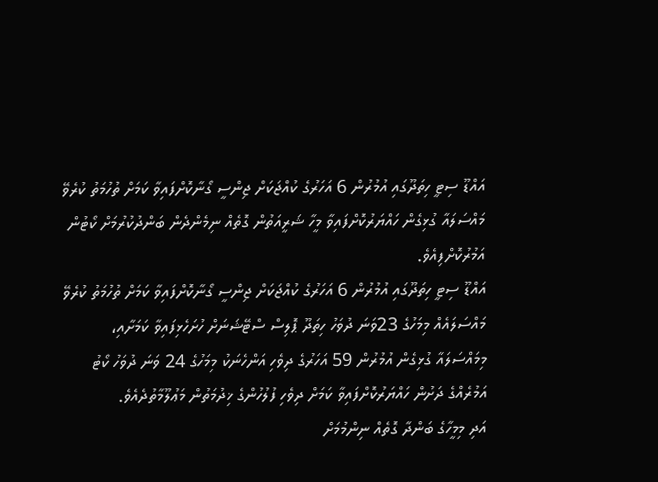އައްޑޫ ސިޓީ ހިތަދޫގައި އުމުރުން 6 އަހަރުގެ ކުއްޖަކަށް ޖިންސީ ގޯނާކޮށްފައިވާ ކަމަށް ތުހުމަތު ކުރެވޭ މައްސަލައާ ގުޅިގެން ހައްޔަރުކޮށްފައިވާ މީހާ ޝަރީއަތުން ގޮތެއް ނިމެންދެން ބަންދުކުރުމަށް ކޯޓުން އަމުރުކޮށްފިއެވެ.
އައްޑޫ ސިޓީ ހިތަދޫގައި އުމުރުން 6 އަހަރުގެ ކުއްޖަކަށް ޖިންސީ ގޯނާކޮށްފައިވާ ކަމަށް ތުހުމަތު ކުރެވޭ މައްސަލައެއް މިމަހުގެ 23ވަނަ ދުވަހު ހިތަދޫ ޕޮލިސް ސްޓޭޝަނަށް ހުށަހެޅިފައިވާ ކަމަށާއި، މިމައްސަލައާ ގުޅިގެން އުމުރުން 59 އަހަރުގެ ދިވެހި އަންހެނަކު މިމަހުގެ 24 ވަނަ ދުވަހު ކޯޓު އަމުރެއްގެ ދަށުން ހައްޔަރުކޮށްފައިވާ ކަމަށް ދިވެހި ފުލުހުންގެ ޚިދުމަތުން މަޢުލޫމާތުދެއެވެ.
އަދި މިމީހާގެ ބަންދާ ގޮތެއް ނިންމުމަށް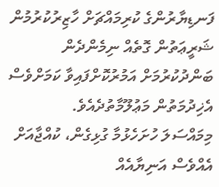ފަނޑިޔާރުންގެ ކުރިމައްޗަށް ހާޒިރުކުރުމުން ޝަރީޢަތުން ގޮތެއް ނިމެންދެން ބަންދުކުރުމަށް އަމުރުކޮށްފައިވާ ކަމަށްވެސް އެޚިދުމަތުން މަޢުލޫމާތުދެއެވެ.
މިމައްސަލަ ހުށަހެޅުމާ ގުޅިގެން، ކުއްޖާއަށް އެއްވެސް އަނިޔާއެއް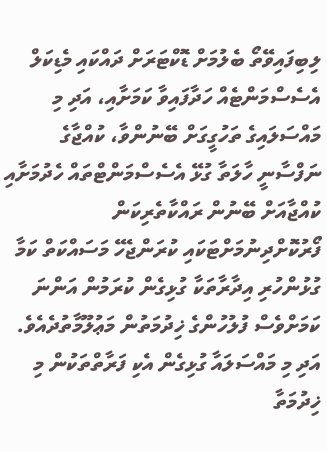ލިބިފައިވޭތޯ ބެލުމަށް ޑޮކްޓަރަށް ދައްކައި މެޑިކަލް އެސެސްމަންޓެއް ހަދާފައިވާ ކަމަށާއި، އަދި މި މައްސަލައިގެ ތަހުގީގަށް ބޭނުންވާ، ކުއްޖާގެ ނަފްސާނީ ހާލަތާ ގުޅޭ އެސެސްމަންޓްތައް ހެދުމަށާއި
ކުއްޖާއަށް ބޭނުން ރައްކާތެރިކަން ފޯރުކޮށްދިނުމަށްޓަކައި ކުރަންޖެހޭ މަސައްކަތް ކަމާ ގުޅުންހުރި އިދާރާތަކާ ގުޅިގެން ކުރަމުން އަންނަ ކަމަށްވެސް ފުލުހުންގެ ޚިދުމަތުން މަޢުލޫމާތުދެއެވެ.
އަދި މި މައްސަލައާ ގުޅިގެން އެކި ފަރާތްތަކުން މި ޚިދުމަތާ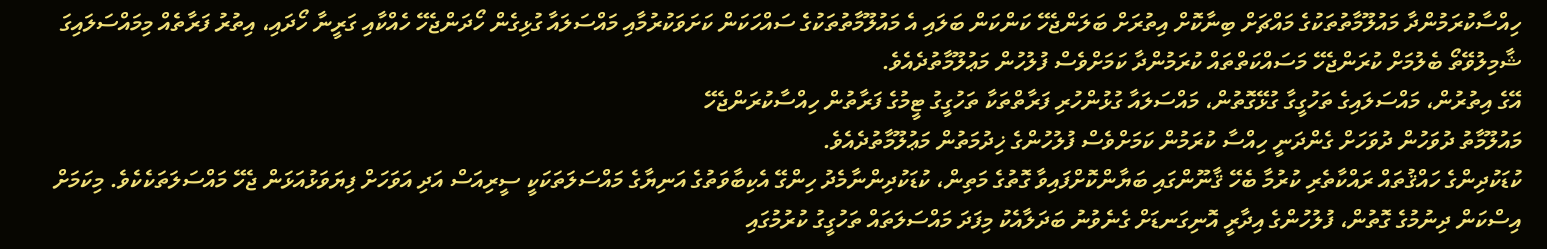ހިއްސާކުރަމުންދާ މައުލޫމާތުތަކުގެ މައްޗަށް ބިނާކޮށް އިތުރަށް ބަލަންޖެހޭ ކަންކަން ބަލައި އެ މައުލޫމާތުތަކުގެ ސައްހަކަން ކަށަވަކުރުމާއި މައްސަލައާ ގުޅިގެން ހޯދަންޖެހޭ ހެއްކާއި ގަރީނާ ހޯދައި، އިތުރު ފަރާތެއް މިމައްސަލައިގަ ޝާމިލުވޭތޯ ބެލުމަށް ކުރަންޖެހޭ މަސައްކަތްތައް ކުރަމުންދާ ކަމަށްވެސް ފުލުހުން މަޢުލޫމާތުދެއެވެ.
އޭގެ އިތުރުން، މައްސަލައިގެ ތަހުގީގާ ގުޅޭގޮތުން، މައްސަލައާ ގުޅުންހުރި ފަރާތްތަކާ ތަހުގީގު ޓީމުގެ ފަރާތުން ހިއްސާކުރަންޖެހޭ
މައުލޫމާތު ދުވަހުން ދުވަހަށް ގެންދަނީ ހިއްސާ ކުރަމުން ކަމަށްވެސް ފުލުހުންގެ ޚިދުމަތުން މަޢުލޫމާތުދެއެވެ.
ކުޑަކުދިންގެ ހައްޤުތައް ރައްކާތެރި ކުރުމާ ބެހޭ ޤާނޫންގައި ބަޔާންކޮށްފައިވާ ގޮތުގެ މަތިން، ކުޑަކުދިންނާމެދު ހިންގޭ އެކިބާވަތުގެ އަނިޔާގެ މައްސަލަތަކަކީ ސީރިއަސް އަދި އަވަހަށް ފިޔަވަޅުއަޅަން ޖެހޭ މައްސަލަތަކެކެވެ. މިކަމަށް އިސްކަން ދިނުމުގެ ގޮތުން، ފުލުހުންގެ އިދާރީ އޮނިގަނޑަށް ގެނެވުނު ބަދަލާއެކު މިފަދަ މައްސަލަތައް ތަހުގީގު ކުރުމުގައި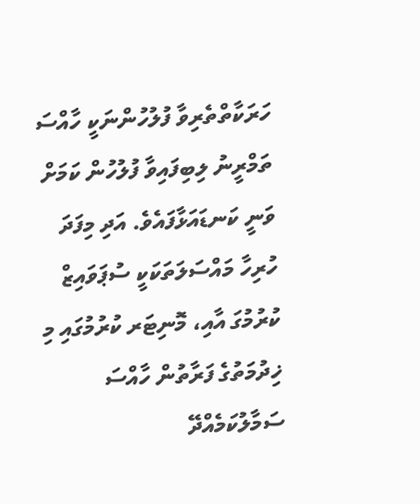ހަރަކާތްތެރިވާ ފުލުހުންނަކީ ހާއްސަ ތަމްރީނު ލިބިފައިވާ ފުލުހުން ކަމަށް ވަނީ ކަނޑައަޅާފައެވެ. އަދި މިފަދަ ހުރިހާ މައްސަލަތަކަކީ ސުޕަވައިޒް ކުރުމުގަ އާއި، މޮނިޓަރ ކުރުމުގައި މި ޚިދުމަތުގެ ފަރާތުން ހާއްސަ ސަމާލުކަމެއްދޭ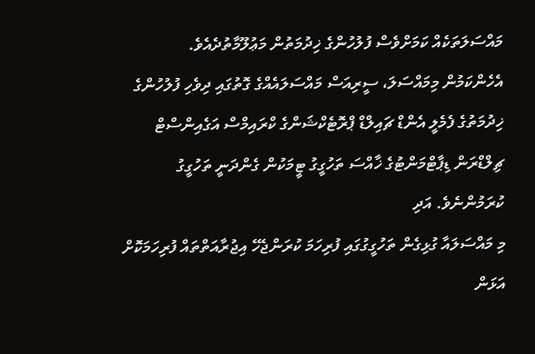މައްސަލަތަކެއް ކަމަށްވެސް ފުލުހުންގެ ޚިދުމަތުން މަޢުލޫމާތުދެއެވެ.
އެހެންކަމުން މިމައްސަލަ، ސީރިއަސް މައްސަލައެއްގެ ގޮތުގައި ދިވެހި ފުލުހުންގެ ޚިދުމަތުގެ ފެމެލީ އެންޑް ޗައިލްޑް ޕްރޮޓެކްޝަންގެ ކްރައިމްސް އަގެއިންސްޓް ޗިލްޑްރަން ޑިޕާޓްމަންޓުގެ ޚާއްސަ ތަހުގީގު ޓީމަކުން ގެންދަނީ ތަހުގީގު ކުރަމުންނެވެ. އަދި
މި މައްސަލައާ ގުޅިގެން ތަހުގީގުގައި ފުރިހަމަ ކުރަންޖެހޭ އިޖުރާއަތްތައް ފުރިހަމަކޮށް އަޅަން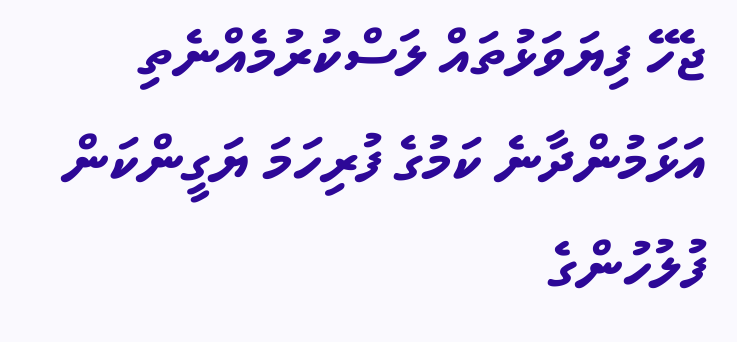ޖެހޭ ފިޔަވަޅުތައް ލަސްކުރުމެއްނެތި
އަޅަމުންދާނެ ކަމުގެ ފުރިހަމަ ޔަގީންކަން ފުލުހުންގެ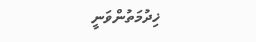ޚިދުމަތުންވަނީ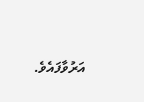އަރުވާފައެވެ.